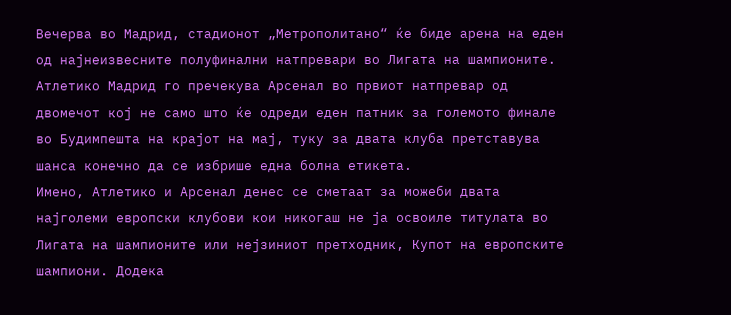Вечерва во Мадрид, стадионот „Метрополитано“ ќе биде арена на еден од најнеизвесните полуфинални натпревари во Лигата на шампионите. Атлетико Мадрид го пречекува Арсенал во првиот натпревар од двомечот кој не само што ќе одреди еден патник за големото финале во Будимпешта на крајот на мај, туку за двата клуба претставува шанса конечно да се избрише една болна етикета.
Имено, Атлетико и Арсенал денес се сметаат за можеби двата најголеми европски клубови кои никогаш не ја освоиле титулата во Лигата на шампионите или нејзиниот претходник, Купот на европските шампиони. Додека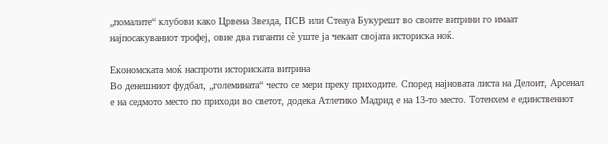„помалите“ клубови како Црвена Звезда, ПСВ или Стеауа Букурешт во своите витрини го имаат најпосакуваниот трофеј, овие два гиганти сè уште ја чекаат својата историска ноќ.

Економската моќ наспроти историската витрина
Во денешниот фудбал, „големината“ често се мери преку приходите. Според најновата листа на Делоит, Арсенал е на седмото место по приходи во светот, додека Атлетико Мадрид е на 13-то место. Тотенхем е единствениот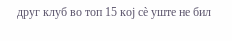друг клуб во топ 15 кој сè уште не бил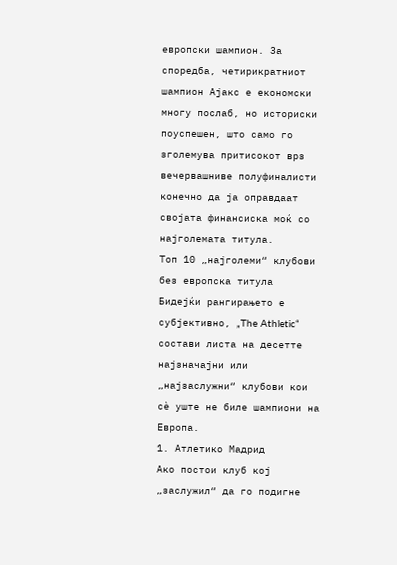европски шампион. За споредба, четирикратниот шампион Ајакс е економски многу послаб, но историски поуспешен, што само го зголемува притисокот врз вечервашниве полуфиналисти конечно да ја оправдаат својата финансиска моќ со најголемата титула.
Топ 10 „најголеми“ клубови без европска титула
Бидејќи рангирањето е субјективно, „The Athletic“ состави листа на десетте најзначајни или „најзаслужни“ клубови кои сè уште не биле шампиони на Европа.
1. Атлетико Мадрид
Ако постои клуб кој „заслужил“ да го подигне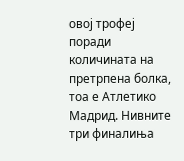овој трофеј поради количината на претрпена болка, тоа е Атлетико Мадрид. Нивните три финалиња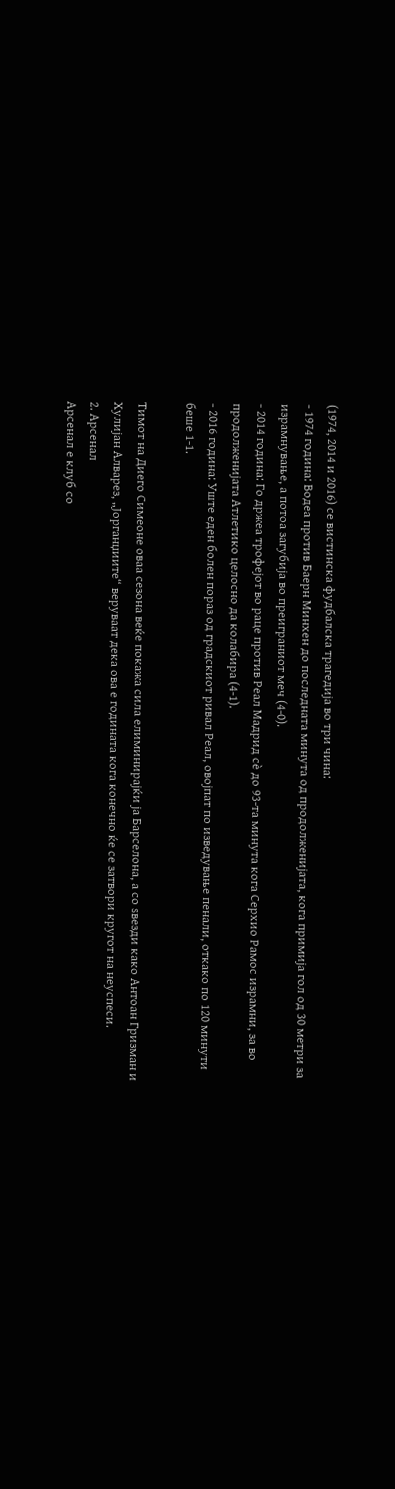(1974, 2014 и 2016) се вистинска фудбалска трагедија во три чина:
- 1974 година: Водеа против Баерн Минхен до последната минута од продолженијата, кога примија гол од 30 метри за израмнување, а потоа загубија во преиграниот меч (4-0).
- 2014 година: Го држеа трофејот во раце против Реал Мадрид сè до 93-та минута кога Серхио Рамос израмни, за во продолженијата Атлетико целосно да колабира (4-1).
- 2016 година: Уште еден болен пораз од градскиот ривал Реал, овојпат по изведување пенали, откако по 120 минути беше 1-1.

Тимот на Диего Симеоне оваа сезона веќе покажа сила елиминирајќи ја Барселона, а со ѕвезди како Антоан Гризман и Хулијан Алварез, „Јорганџиите“ веруваат дека ова е годината кога конечно ќе се затвори кругот на неуспеси.
2. Арсенал
Арсенал е клуб со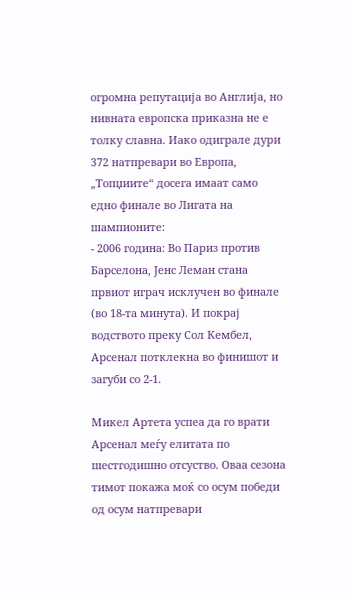огромна репутација во Англија, но нивната европска приказна не е толку славна. Иако одиграле дури 372 натпревари во Европа, „Топџиите“ досега имаат само едно финале во Лигата на шампионите:
- 2006 година: Во Париз против Барселона, Јенс Леман стана првиот играч исклучен во финале (во 18-та минута). И покрај водството преку Сол Кембел, Арсенал потклекна во финишот и загуби со 2-1.

Микел Артета успеа да го врати Арсенал меѓу елитата по шестгодишно отсуство. Оваа сезона тимот покажа моќ со осум победи од осум натпревари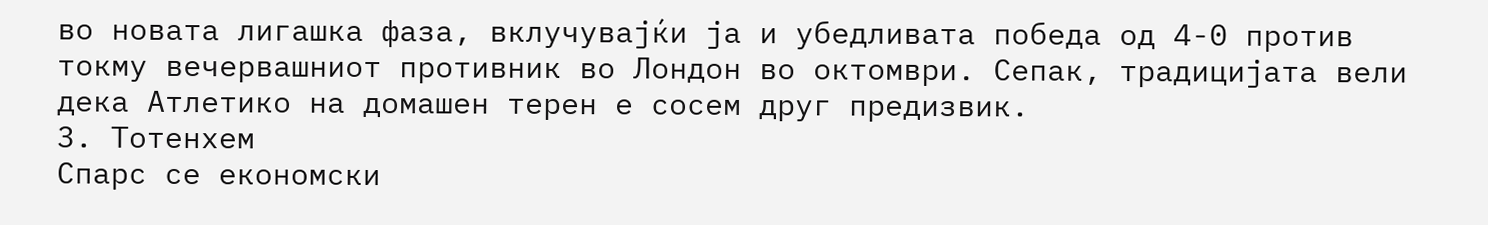во новата лигашка фаза, вклучувајќи ја и убедливата победа од 4-0 против токму вечервашниот противник во Лондон во октомври. Сепак, традицијата вели дека Атлетико на домашен терен е сосем друг предизвик.
3. Тотенхем
Спарс се економски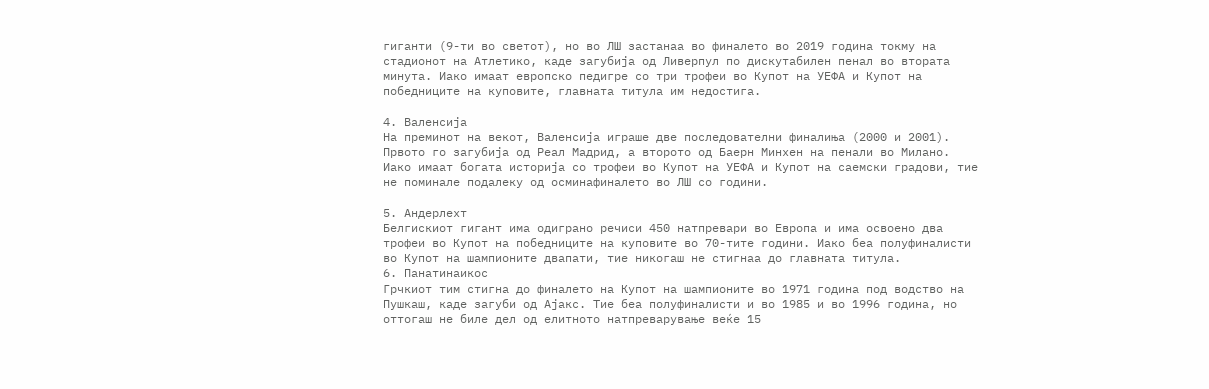гиганти (9-ти во светот), но во ЛШ застанаа во финалето во 2019 година токму на стадионот на Атлетико, каде загубија од Ливерпул по дискутабилен пенал во втората минута. Иако имаат европско педигре со три трофеи во Купот на УЕФА и Купот на победниците на куповите, главната титула им недостига.

4. Валенсија
На преминот на векот, Валенсија играше две последователни финалиња (2000 и 2001). Првото го загубија од Реал Мадрид, а второто од Баерн Минхен на пенали во Милано. Иако имаат богата историја со трофеи во Купот на УЕФА и Купот на саемски градови, тие не поминале подалеку од осминафиналето во ЛШ со години.

5. Андерлехт
Белгискиот гигант има одиграно речиси 450 натпревари во Европа и има освоено два трофеи во Купот на победниците на куповите во 70-тите години. Иако беа полуфиналисти во Купот на шампионите двапати, тие никогаш не стигнаа до главната титула.
6. Панатинаикос
Грчкиот тим стигна до финалето на Купот на шампионите во 1971 година под водство на Пушкаш, каде загуби од Ајакс. Тие беа полуфиналисти и во 1985 и во 1996 година, но оттогаш не биле дел од елитното натпреварување веќе 15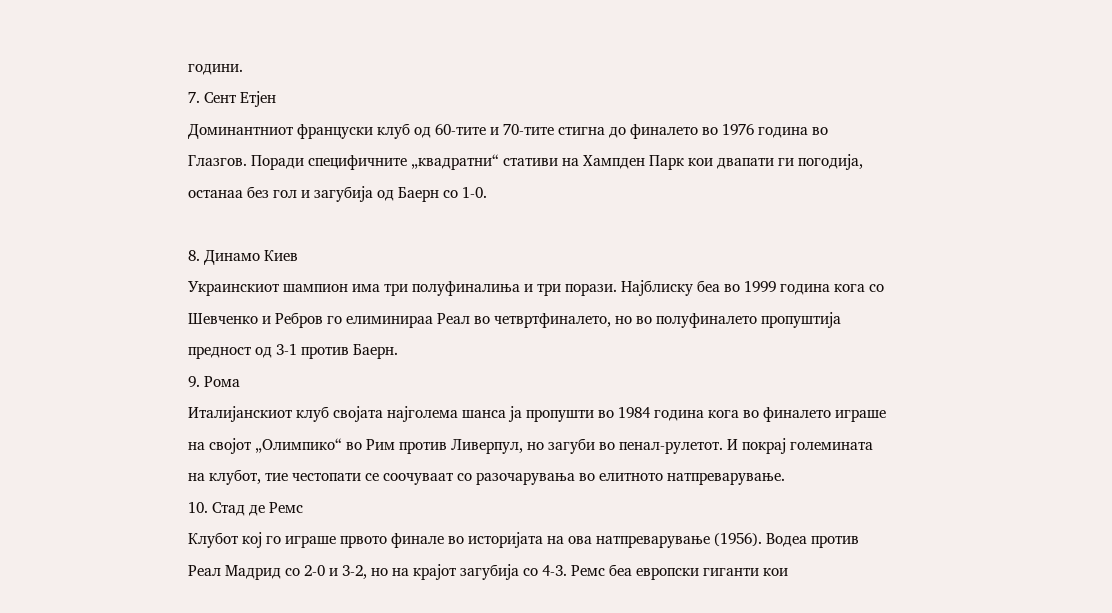години.
7. Сент Етјен
Доминантниот француски клуб од 60-тите и 70-тите стигна до финалето во 1976 година во Глазгов. Поради специфичните „квадратни“ стативи на Хампден Парк кои двапати ги погодија, останаа без гол и загубија од Баерн со 1-0.

8. Динамо Киев
Украинскиот шампион има три полуфиналиња и три порази. Најблиску беа во 1999 година кога со Шевченко и Ребров го елиминираа Реал во четвртфиналето, но во полуфиналето пропуштија предност од 3-1 против Баерн.
9. Рома
Италијанскиот клуб својата најголема шанса ја пропушти во 1984 година кога во финалето играше на својот „Олимпико“ во Рим против Ливерпул, но загуби во пенал-рулетот. И покрај големината на клубот, тие честопати се соочуваат со разочарувања во елитното натпреварување.
10. Стад де Ремс
Клубот кој го играше првото финале во историјата на ова натпреварување (1956). Водеа против Реал Мадрид со 2-0 и 3-2, но на крајот загубија со 4-3. Ремс беа европски гиганти кои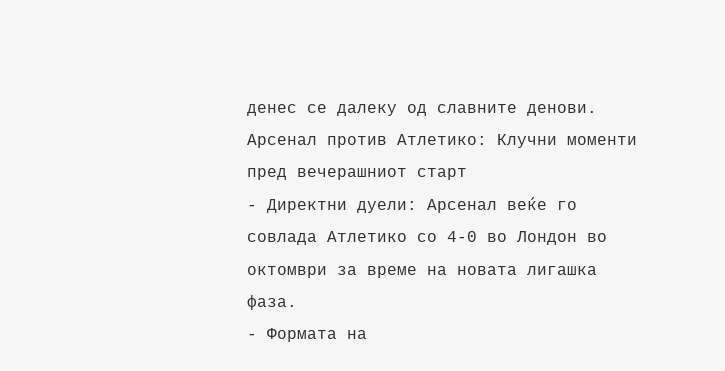денес се далеку од славните денови.
Арсенал против Атлетико: Клучни моменти пред вечерашниот старт
- Директни дуели: Арсенал веќе го совлада Атлетико со 4-0 во Лондон во октомври за време на новата лигашка фаза.
- Формата на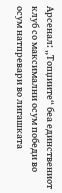Арсенал: „Топџиите“ беа единствениот клуб со максимални осум победи во осум натпревари во лигашката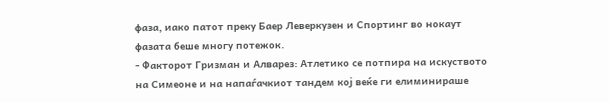фаза, иако патот преку Баер Леверкузен и Спортинг во нокаут фазата беше многу потежок.
- Факторот Гризман и Алварез: Атлетико се потпира на искуството на Симеоне и на напаѓачкиот тандем кој веќе ги елиминираше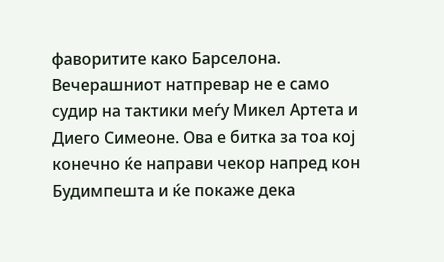фаворитите како Барселона.
Вечерашниот натпревар не е само судир на тактики меѓу Микел Артета и Диего Симеоне. Ова е битка за тоа кој конечно ќе направи чекор напред кон Будимпешта и ќе покаже дека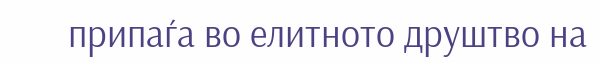припаѓа во елитното друштво на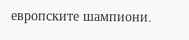европските шампиони.